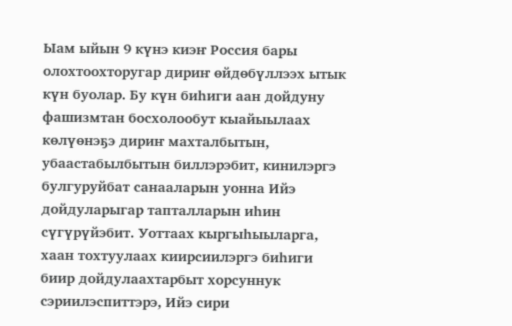Ыам ыйын 9 күнэ киэҥ Россия бары олохтоохторугар дириҥ өйдөбүллээх ытык күн буолар. Бу күн биһиги аан дойдуну фашизмтан босхолообут кыайыылаах көлүөнэҕэ дириҥ махталбытын, убаастабылбытын биллэрэбит, кинилэргэ булгуруйбат санааларын уонна Ийэ дойдуларыгар тапталларын иһин сүгүрүйэбит. Уоттаах кыргыһыыларга, хаан тохтуулаах киирсиилэргэ биһиги биир дойдулаахтарбыт хорсуннук сэриилэспиттэрэ, Ийэ сири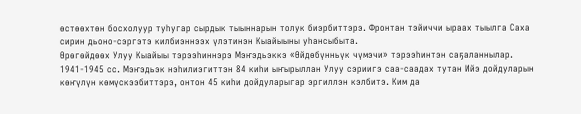өстөөхтөн босхолуур туһугар сырдык тыыннарын толук биэрбиттэрэ. Фронтан тэйиччи ыраах тыылга Саха сирин дьоно-сэргэтэ килбиэннээх үлэтинэн Кыайыыны уһансыбыта.
Ѳрѳгѳйдѳѳх Улуу Кыайыы тэрээhиннэрэ Мэҥэдьэккэ «Өйдөбүнньүк чүмэчи» тэрээһинтэн саҕаланнылар.
1941-1945 сс. Мэҥэдьэк нэһилиэгиттэн 84 киһи ыҥырыллан Улуу сэриигэ саа-саадах тутан Ийэ дойдуларын көҥүлүн көмүскээбиттэрэ, онтон 45 киhи дойдуларыгар эргиллэн кэлбитэ. Ким да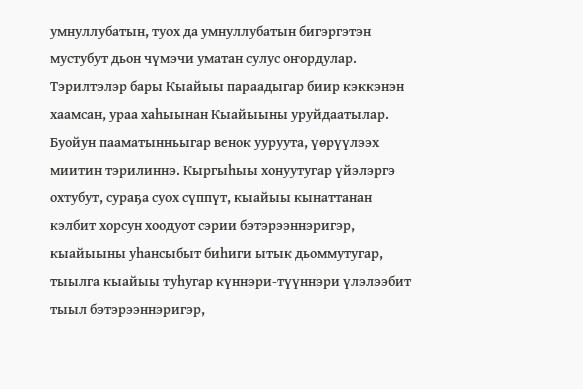умнуллубатын, туох да умнуллубатын бигэргэтэн мустубут дьон чүмэчи уматан сулус оҥордулар.
Тэрилтэлэр бары Кыайыы параадыгар биир кэккэнэн хаамсан, ураа хаhыынан Кыайыыны уруйдаатылар. Буойун пааматынньыгар венок ууруута, үөрүүлээх миитин тэрилиннэ. Кыргыһыы хонуутугар үйэлэргэ охтубут, сураҕа суох сүппүт, кыайыы кынаттанан кэлбит хорсун хоодуот сэрии бэтэрээннэригэр, кыайыыны уһансыбыт биһиги ытык дьоммутугар, тыылга кыайыы туһугар күннэри-түүннэри үлэлээбит тыыл бэтэрээннэригэр,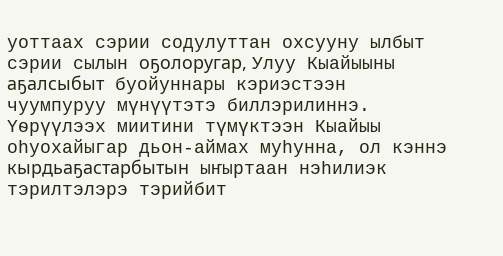уоттаах сэрии содулуттан охсууну ылбыт сэрии сылын оҕолоругар, Улуу Кыайыыны аҕалсыбыт буойуннары кэриэстээн чуумпуруу мүнүүтэтэ биллэрилиннэ. Үѳрүүлээх миитини түмүктээн Кыайыы оhуохайыгар дьон-аймах муhунна, ол кэннэ кырдьаҕастарбытын ыҥыртаан нэhилиэк тэрилтэлэрэ тэрийбит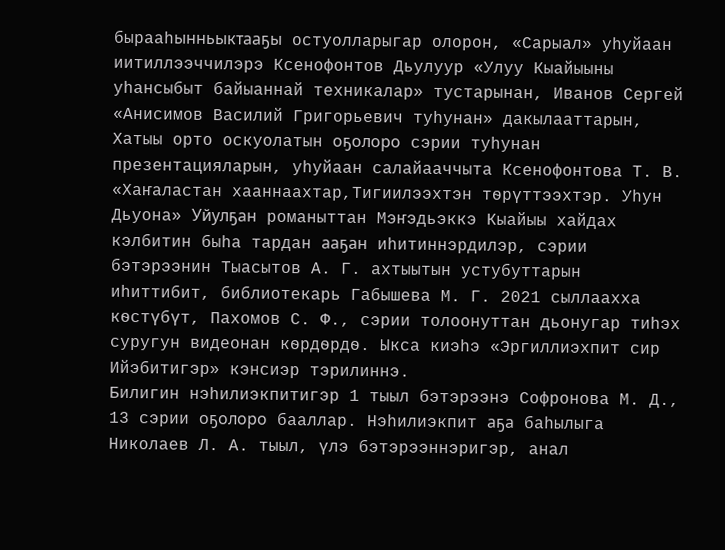бырааhынньыктааҕы остуолларыгар олорон, «Сарыал» уhуйаан иитиллээччилэрэ Ксенофонтов Дьулуур «Улуу Кыайыыны уһансыбыт байыаннай техникалар» тустарынан, Иванов Сергей «Анисимов Василий Григорьевич туһунан» дакылааттарын, Хатыы орто оскуолатын оҕолоро сэрии туhунан презентацияларын, уhуйаан салайааччыта Ксенофонтова Т. В. «Хаҥаластан хааннаахтар,Тигиилээхтэн тѳрүттээхтэр. Уhун Дьуона» Уйулҕан романыттан Мэҥэдьэккэ Кыайыы хайдах кэлбитин быhа тардан ааҕан иhитиннэрдилэр, сэрии бэтэрээнин Тыасытов А. Г. ахтыытын устубуттарын иhиттибит, библиотекарь Габышева М. Г. 2021 сыллаахха кѳстүбүт, Пахомов С. Ф., сэрии толоонуттан дьонугар тиhэх суругун видеонан кѳрдѳрдѳ. Ыкса киэhэ «Эргиллиэхпит сир Ийэбитигэр» кэнсиэр тэрилиннэ.
Билигин нэhилиэкпитигэр 1 тыыл бэтэрээнэ Софронова М. Д., 13 сэрии оҕолоро бааллар. Нэhилиэкпит аҕа баhылыга Николаев Л. А. тыыл, үлэ бэтэрээннэригэр, анал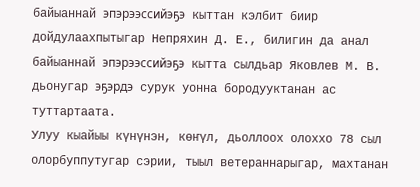байыаннай эпэрээссийэҕэ кыттан кэлбит биир дойдулаахпытыгар Непряхин Д. Е., билигин да анал байыаннай эпэрээссийэҕэ кытта сылдьар Яковлев М. В. дьонугар эҕэрдэ сурук уонна бородууктанан ас туттартаата.
Улуу кыайыы күнүнэн, көҥүл, дьоллоох олоххо 78 сыл олорбуппутугар сэрии, тыыл ветераннарыгар, махтанан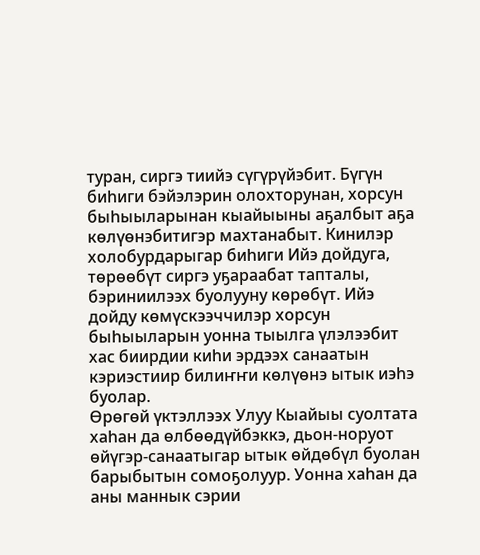туран, сиргэ тиийэ сүгүрүйэбит. Бүгүн биһиги бэйэлэрин олохторунан, хорсун быһыыларынан кыайыыны аҕалбыт аҕа көлүөнэбитигэр махтанабыт. Кинилэр холобурдарыгар биһиги Ийэ дойдуга, төрөөбүт сиргэ уҕараабат тапталы, бэриниилээх буолууну көрөбүт. Ийэ дойду көмүскээччилэр хорсун быһыыларын уонна тыылга үлэлээбит хас биирдии киһи эрдээх санаатын кэриэстиир билиҥҥи көлүөнэ ытык иэһэ буолар.
Ѳрөгөй үктэллээх Улуу Кыайыы суолтата хаһан да өлбөөдүйбэккэ, дьон-норуот өйүгэр-санаатыгар ытык өйдөбүл буолан барыбытын сомоҕолуур. Уонна хаhан да аны маннык сэрии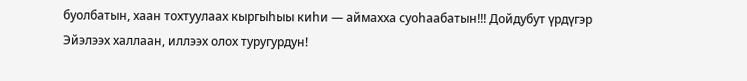буолбатын, хаан тохтуулаах кыргыһыы киһи — аймахха суоһаабатын!!! Дойдубут үрдүгэр Эйэлээх халлаан, иллээх олох туругурдун!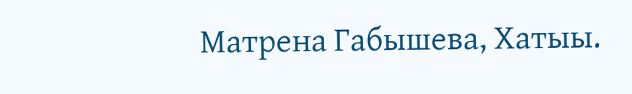Матрена Габышева, Хатыы.